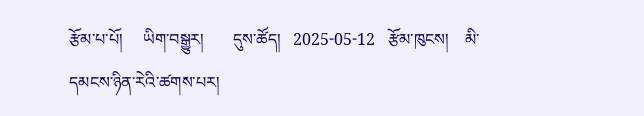རྩོམ་པ་པོ།     ཡིག་བསྒྱུར།       དུས་ཚོད།   2025-05-12   རྩོམ་ཁུངས།    མི་དམངས་ཉིན་རེའི་ཚགས་པར།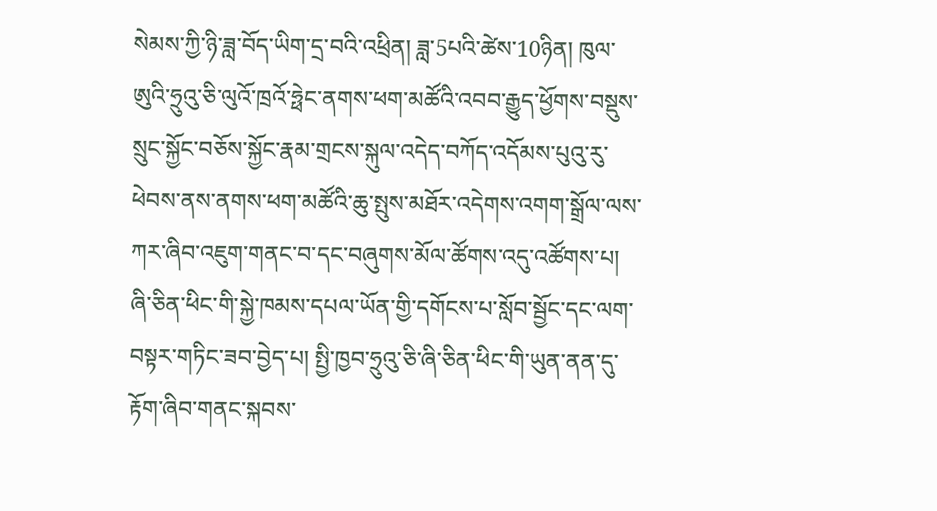སེམས་ཀྱི་ཉི་ཟླ་བོད་ཡིག་དྲ་བའི་འཕྲིན། ཟླ་5པའི་ཚེས་10ཉིན། ཁུལ་ཨུའི་ཧྲུའུ་ཅི་ལུའོ་ཁྲའོ་ཧྥེང་ནགས་ཕག་མཚོའི་འབབ་རྒྱུད་ཕྱོགས་བསྡུས་སྲུང་སྐྱོང་བཅོས་སྐྱོང་རྣམ་གྲངས་སྐུལ་འདེད་བཀོད་འདོམས་པུའུ་རུ་ཕེབས་ནས་ནགས་ཕག་མཚོའི་ཆུ་སྤུས་མཐོར་འདེགས་འགག་སྒྲོལ་ལས་ཀར་ཞིབ་འཇུག་གནང་བ་དང་བཞུགས་མོལ་ཚོགས་འདུ་འཚོགས་པ། ཞི་ཅིན་ཕིང་གི་སྐྱེ་ཁམས་དཔལ་ཡོན་གྱི་དགོངས་པ་སློབ་སྦྱོང་དང་ལག་བསྟར་གཏིང་ཟབ་བྱེད་པ། སྤྱི་ཁྱབ་ཧྲུའུ་ཅི་ཞི་ཅིན་ཕིང་གི་ཡུན་ནན་དུ་རྟོག་ཞིབ་གནང་སྐབས་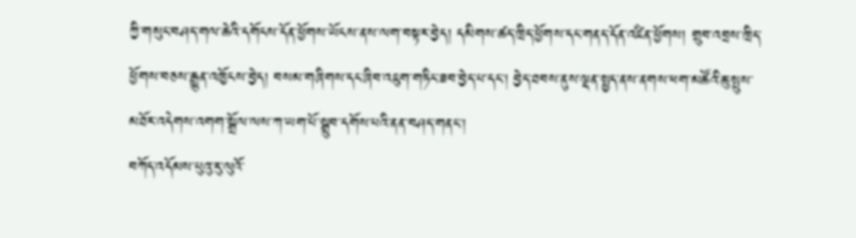ཀྱི་གསུང་བཤད་གལ་ཆེའི་དགོངས་དོན་ཕྱོགས་ཡོངས་ནས་ལག་བསྟར་བྱེད། དམིགས་ཚད་ཁྲིད་ཕྱོགས་དང་གནད་དོན་འཛིན་ཕྱོགས། གྲུབ་འབྲས་ཁྲིད་ཕྱོགས་བཅས་རྒྱུན་འཁྱོངས་བྱེད། བསམ་གཞིགས་དང་ཞིབ་འཇུག་གཏིང་ཟབ་བྱེད་པ་དང་། བྱེད་ཐབས་ནུས་ལྡན་སྤྱད་ནས་ནགས་ཕག་མཚོའི་ཆུ་སྤུས་མཐོར་འདེགས་འགག་སྒྲོལ་ལས་ཀ་ཡག་པོ་སྒྲུབ་དགོས་པའི་ནན་བཤད་གནང་།
བཀོད་འདོམས་པུའུ་རུ་ལུའོ་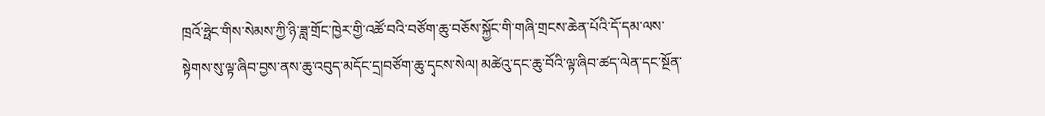ཁྲའོ་ཧྥེང་གིས་སེམས་ཀྱི་ཉི་ཟླ་གྲོང་ཁྱེར་གྱི་འཚོ་བའི་བཙོག་ཆུ་བཅོས་སྐྱོང་གི་གཞི་གྲངས་ཆེན་པོའི་དོ་དམ་ལས་སྟེགས་སུ་ལྟ་ཞིབ་བྱས་ནས་ཆུ་འབུད་མདོང་དྲ།བཙོག་ཆུ་དྭངས་སེལ། མཚེའུ་དང་ཆུ་བོའི་ལྟ་ཞིབ་ཚད་ལེན་དང་སྔོན་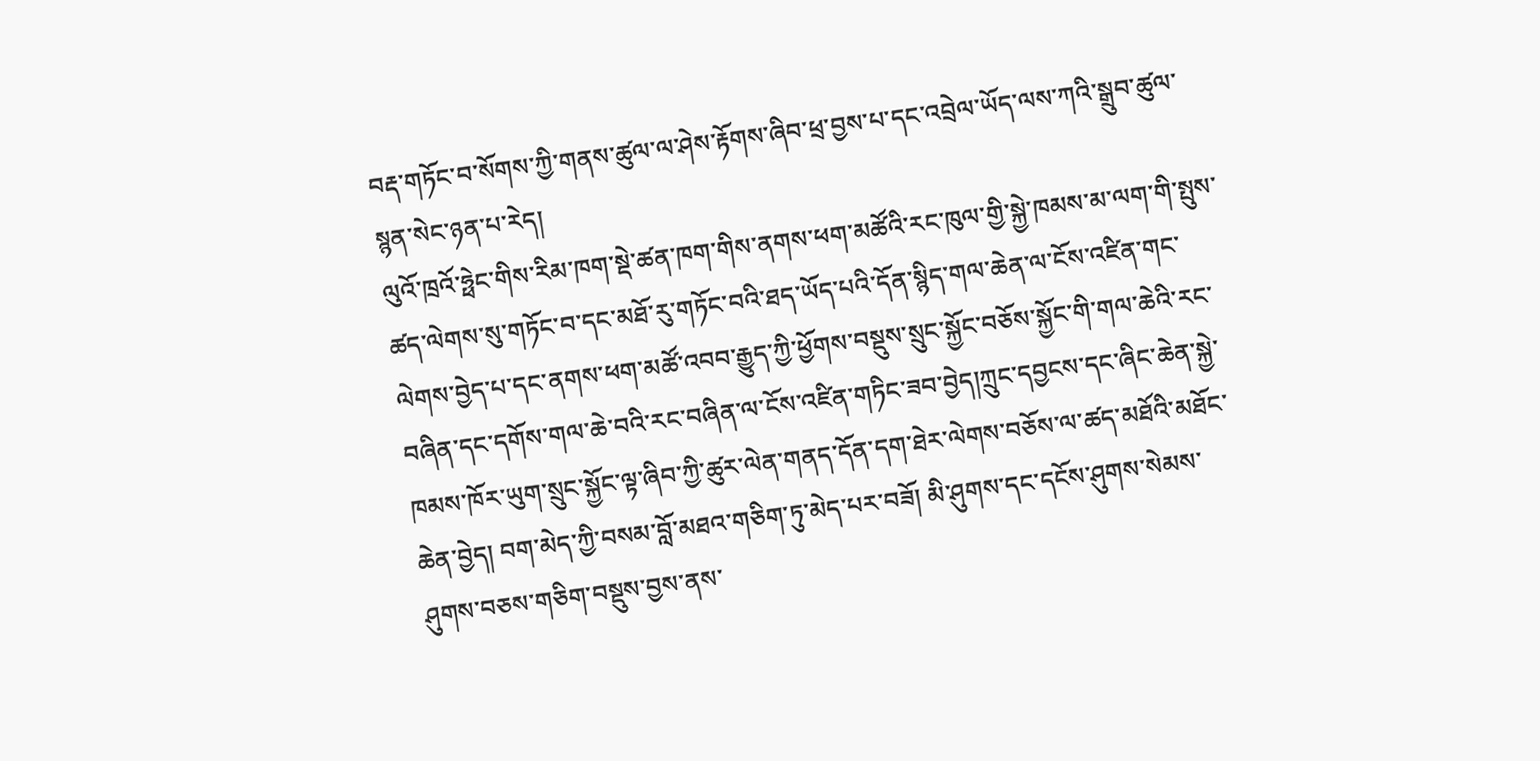བརྡ་གཏོང་བ་སོགས་ཀྱི་གནས་ཚུལ་ལ་ཤེས་རྟོགས་ཞིབ་ཕྲ་བྱས་པ་དང་འབྲེལ་ཡོད་ལས་ཀའི་སྒྲུབ་ཚུལ་སྙན་སེང་ཉན་པ་རེད།
ལུའོ་ཁྲའོ་ཧྥེང་གིས་རིམ་ཁག་སྡེ་ཚན་ཁག་གིས་ནགས་ཕག་མཚོའི་རང་ཁུལ་གྱི་སྐྱེ་ཁམས་མ་ལག་གི་སྤུས་ཚད་ལེགས་སུ་གཏོང་བ་དང་མཐོ་རུ་གཏོང་བའི་ཐད་ཡོད་པའི་དོན་སྙིད་གལ་ཆེན་ལ་ངོས་འཛིན་གང་ལེགས་བྱེད་པ་དང་ནགས་ཕག་མཚོ་འབབ་རྒྱུད་ཀྱི་ཕྱོགས་བསྡུས་སྲུང་སྐྱོང་བཅོས་སྐྱོང་གི་གལ་ཆེའི་རང་བཞིན་དང་དགོས་གལ་ཆེ་བའི་རང་བཞིན་ལ་ངོས་འཛིན་གཏིང་ཟབ་བྱེད།ཀྲུང་དབྱངས་དང་ཞིང་ཆེན་སྐྱེ་ཁམས་ཁོར་ཡུག་སྲུང་སྐྱོང་ལྟ་ཞིབ་ཀྱི་ཚུར་ལེན་གནད་དོན་དག་ཐེར་ལེགས་བཅོས་ལ་ཚད་མཐོའི་མཐོང་ཆེན་བྱེད། བག་མེད་ཀྱི་བསམ་བློ་མཐའ་གཅིག་ཏུ་མེད་པར་བཟོ། མི་ཤུགས་དང་དངོས་ཤུགས་སེམས་ཤུགས་བཅས་གཅིག་བསྡུས་བྱས་ནས་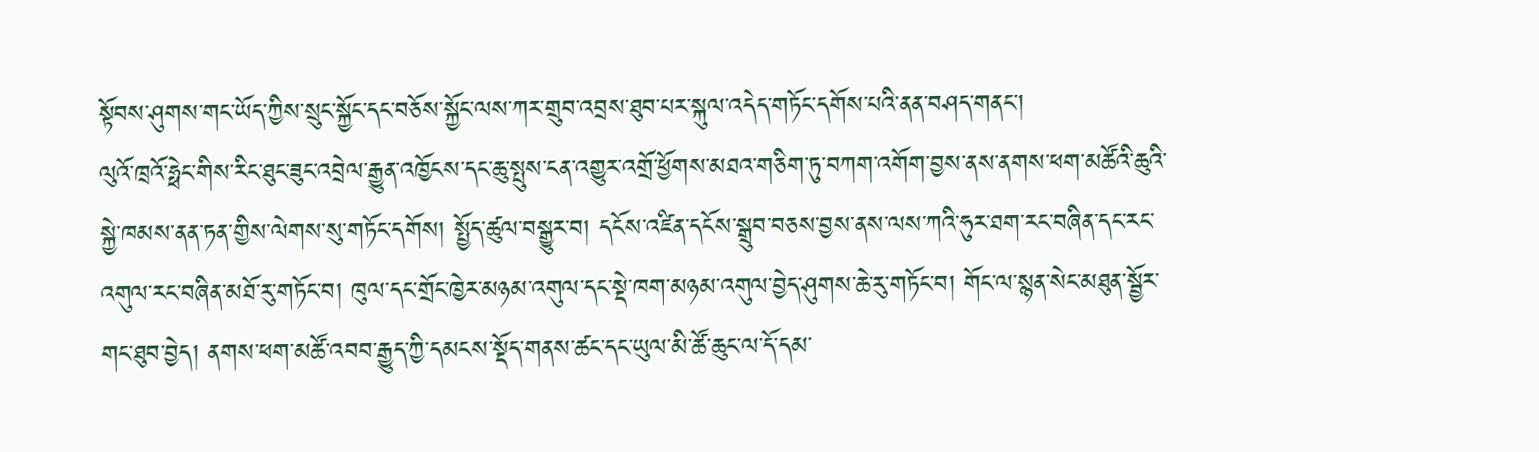སྟོབས་ཤུགས་གང་ཡོད་ཀྱིས་སྲུང་སྐྱོང་དང་བཅོས་སྐྱོང་ལས་ཀར་གྲུབ་འབྲས་ཐུབ་པར་སྐུལ་འདེད་གཏོང་དགོས་པའི་ནན་བཤད་གནང་།
ལུའོ་ཁྲའོ་ཧྥེང་གིས་རིང་ཐུང་ཟུང་འབྲེལ་རྒྱུན་འཁྱོངས་དང་ཆུ་སྤུས་ངན་འགྱུར་འགྲོ་ཕྱོགས་མཐའ་གཅིག་ཏུ་བཀག་འགོག་བྱས་ནས་ནགས་ཕག་མཚོའི་ཆུའི་སྐྱེ་ཁམས་ནན་ཏན་གྱིས་ལེགས་སུ་གཏོང་དགོས། སྤྱོད་ཚུལ་བསྒྱུར་བ། དངོས་འཛིན་དངོས་སྒྲུབ་བཅས་བྱས་ནས་ལས་ཀའི་ཧུར་ཐག་རང་བཞིན་དང་རང་འགུལ་རང་བཞིན་མཐོ་རུ་གཏོང་བ། ཁུལ་དང་གྲོང་ཁྱེར་མཉམ་འགུལ་དང་སྡེ་ཁག་མཉམ་འགུལ་བྱེད་ཤུགས་ཆེ་རུ་གཏོང་བ། གོང་ལ་སྙན་སེང་མཐུན་སྦྱོར་གང་ཐུབ་བྱེད། ནགས་ཕག་མཚོ་འབབ་རྒྱུད་ཀྱི་དམངས་སྡོད་གནས་ཚང་དང་ཡུལ་མི་ཚོ་ཆུང་ལ་དོ་དམ་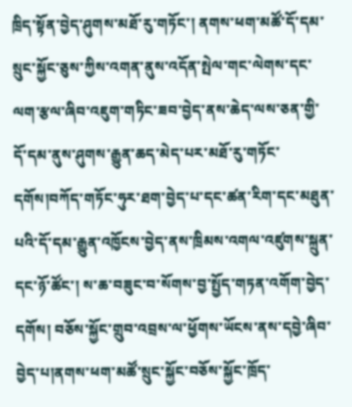ཁྲིད་སྟོན་བྱེད་ཤུགས་མཐོ་རུ་གཏོང་། ནགས་ཕག་མཚོ་དོ་དམ་སྲུང་སྐྱོང་ཅུས་ཀྱིས་འགན་ནུས་འདོན་སྤེལ་གང་ལེགས་དང་ལག་རྩལ་ཞིབ་འཇུག་གཏིང་ཟབ་བྱེད་ནས་ཆེད་ལས་ཅན་གྱི་དོ་དམ་ནུས་ཤུགས་རྒྱུན་ཆད་མེད་པར་མཐོ་རུ་གཏོང་དགོས།བཀོད་གཏོང་ཧུར་ཐག་བྱེད་པ་དང་ཚན་རིག་དང་མཐུན་པའི་དོ་དམ་རྒྱུན་འཁྱོངས་བྱེད་ནས་ཁྲིམས་འགལ་འཛུགས་སྐྲུན་དང་ཉོ་ཚོང་། ས་ཆ་བཟུང་བ་སོགས་བྱ་སྤྱོད་གཏན་འགོག་བྱེད་དགོས། བཅོས་སྐྱོང་གྲུབ་འབྲས་ལ་ཕྱོགས་ཡོངས་ནས་དབྱེ་ཞིབ་བྱེད་པ།ནགས་ཕག་མཚོ་སྲུང་སྐྱོང་བཅོས་སྐྱོང་ཁྲོད་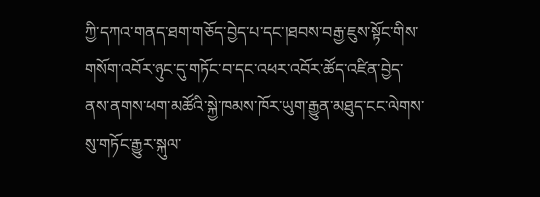ཀྱི་དཀའ་གནད་ཐག་གཅོད་བྱེད་པ་དང་།ཐབས་བརྒྱ་ཇུས་སྟོང་གིས་གསོག་འབོར་ཉུང་དུ་གཏོང་བ་དང་འཕར་འབོར་ཚོད་འཛིན་བྱེད་ནས་ནགས་ཕག་མཚོའི་སྐྱེ་ཁམས་ཁོར་ཡུག་རྒྱུན་མཐུད་ངང་ལེགས་སུ་གཏོང་རྒྱུར་སྐུལ་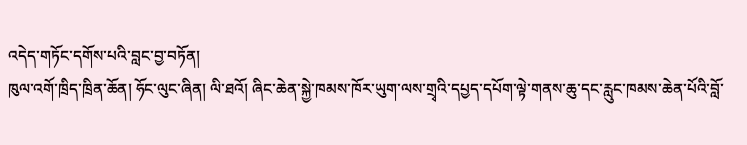འདེད་གཏོང་དགོས་པའི་བླང་བྱ་བཏོན།
ཁུལ་འགོ་ཁྲིད་ཁྲིན་ཆོན། ཧོང་ལུང་ཞིན། ལི་ཐའོ། ཞིང་ཆེན་སྐྱེ་ཁམས་ཁོར་ཡུག་ལས་གྲྭའི་དཔྱད་དཔོག་ལྟེ་གནས་ཆུ་དང་རླུང་ཁམས་ཆེན་པོའི་བློ་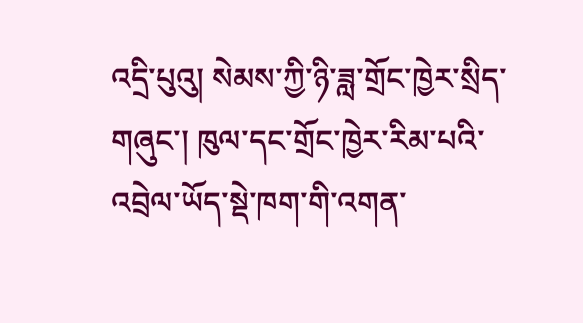འདྲི་པུའུ། སེམས་ཀྱི་ཉི་ཟླ་གྲོང་ཁྱེར་སྲིད་གཞུང་། ཁུལ་དང་གྲོང་ཁྱེར་རིམ་པའི་འབྲེལ་ཡོད་སྡེ་ཁག་གི་འགན་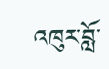འཁུར་བློ་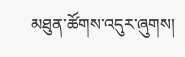མཐུན་ཚོགས་འདུར་ཞུགས།